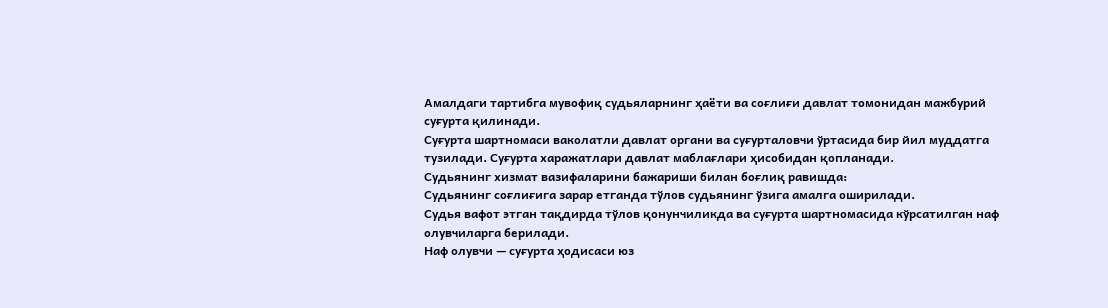Амалдаги тартибга мувофиқ судьяларнинг ҳаёти ва соғлиғи давлат томонидан мажбурий суғурта қилинади.
Суғурта шартномаси ваколатли давлат органи ва суғурталовчи ўртасида бир йил муддатга тузилади. Суғурта харажатлари давлат маблағлари ҳисобидан қопланади.
Судьянинг хизмат вазифаларини бажариши билан боғлиқ равишда:
Судьянинг соғлиғига зарар етганда тўлов судьянинг ўзига амалга оширилади.
Судья вафот этган тақдирда тўлов қонунчиликда ва суғурта шартномасида кўрсатилган наф олувчиларга берилади.
Наф олувчи — суғурта ҳодисаси юз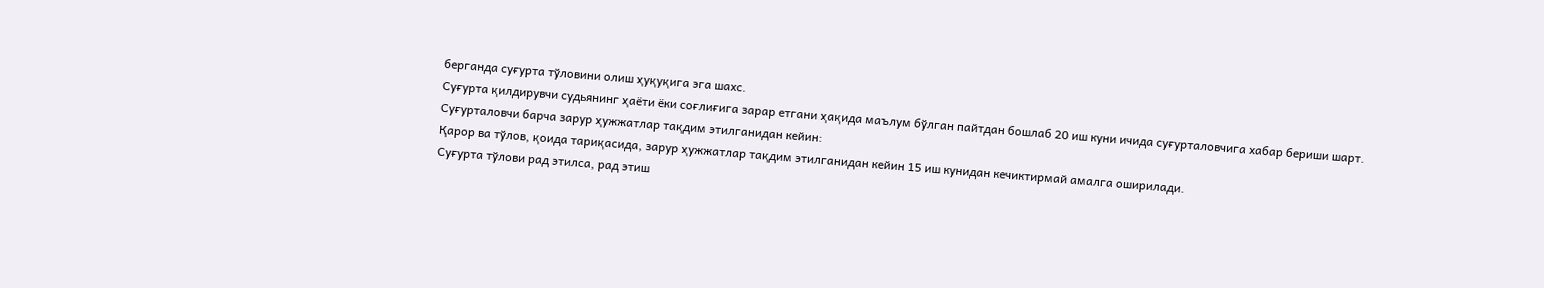берганда суғурта тўловини олиш ҳуқуқига эга шахс.
Суғурта қилдирувчи судьянинг ҳаёти ёки соғлиғига зарар етгани ҳақида маълум бўлган пайтдан бошлаб 20 иш куни ичида суғурталовчига хабар бериши шарт.
Суғурталовчи барча зарур ҳужжатлар тақдим этилганидан кейин:
Қарор ва тўлов, қоида тариқасида, зарур ҳужжатлар тақдим этилганидан кейин 15 иш кунидан кечиктирмай амалга оширилади.
Суғурта тўлови рад этилса, рад этиш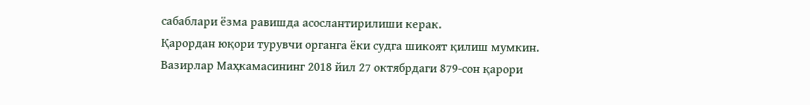сабаблари ёзма равишда асослантирилиши керак.
Қарордан юқори турувчи органга ёки судга шикоят қилиш мумкин.
Вазирлар Маҳкамасининг 2018 йил 27 октябрдаги 879-сон қарори